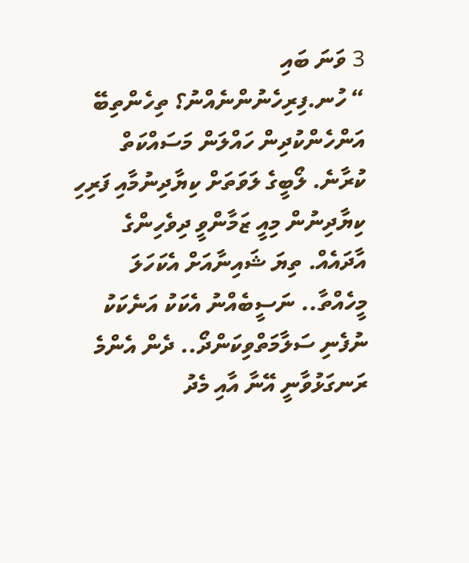3 ވަނަ ބައި
“ ހުނ.ފިރިހެނުންނެއްނު؟ ތިހެންތިބޭ އަންހެންކުދިން ހައްލަން މަސައްކަތް ކުރާނެ. ލޯބީގެ ލަވަތަށް ކިޔާދިނުމާއި ފަރިހި ކިޔާދިނުން މިއީ ޒަމާންވީ ދިވެހިންގެ އާދައެއް. ތިޔަ ޝައިނާއަށް އެކަހަލަ މީހެއްތާ.. ނަސީބެއްނު އެކަކު އަނެކަކު ނުފެނި ސަލާމަތްވިކަންދޯ.. ދެން އެންމެ ރަނގަޅުވާނީ އޭނާ އާއި މެދު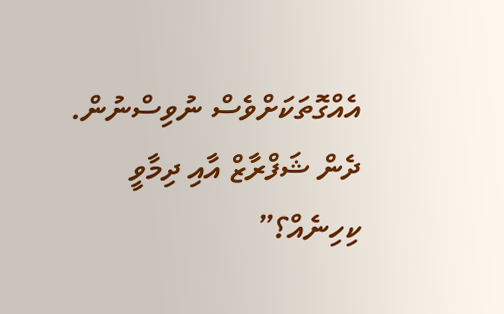އެއްގޮތަކަށްވެސް ނުވިސްނުން. ދެން ޝަފްރާޒް އާއި ދިމާވީ ކިހިނެއް؟”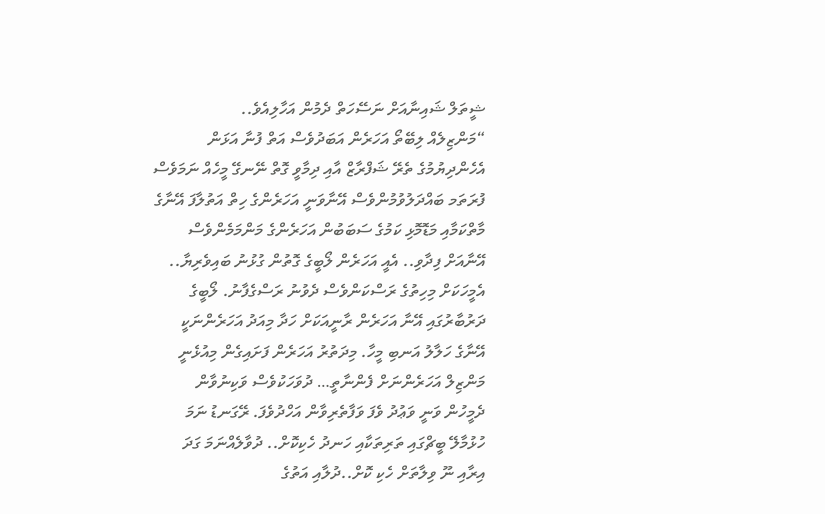ޝީތަލް ޝައިނާއަށް ނަސޭހަތް ދެމުން އަހާލިއެވެ..
“މަންޒިލެއް ލިބޭތޯ އަހަރެން އަބަދުވެސް އަތް ފުނާ އަޅަން އެހެންދިޔުމުގެ ތެރޭ ޝަފްރާޒް އާއި ދިމާވީ ގޮތް ނޭނގޭ މީހެއް ނަމަވެސް ފުރަތަމ ބައްދަލުވުމުންވެސް އޭނާވަނީ އަހަރެންގެ ހިތް އަތުލާފަ އޭނާގެ މާތްކަމާއި މަޑޮމޮޅި ކަމުގެ ސަބަބުން އަހަރެންގެ މަންމަމެންވެސް އޭނާއަށް ފިދާވި.. އެއީ އަހަރެން ލޯބީގެ ގޮތުން ގުޅުނު ބައިވެރިޔާ.. އެމީހަކަށް މިހިތުގެ ރަސްކަންވެސް ދެވުނު ރަސްގެފާނު. ލޯބީގެ ދަރުބާރުގައި އޭނާ އަހަރެން ރާނީއަކަށް ހަދާ މިއަދު އަހަރެންނަކީ އޭނާގެ ހަލާލު އަނބި މީހާ. މިދަތުރު އަހަރެން ފަށައިގެން މިއުޅެނީ މަންޒިލް އަހަރެންނަށް ފެންނާތީ… ދުވަހަކުވެސް ވަކިނުވާން ދެމީހުން ވަނީ ވަޢުދު ވެފަ ވަފާތެރިވާން އަހްދުވެފަ. ރޭގަނޑު ނަމަ ހުޅުމާލޭ ބީޗްގައި ތަރިތަކާއި ހަނދު ހެކިކޮށް.. ދުވާލެއްނަމަ ގަދަ އިރާއި ނޫ ވިލާތަށް ހެކި ކޮށް..ދުލާއި އަތުގެ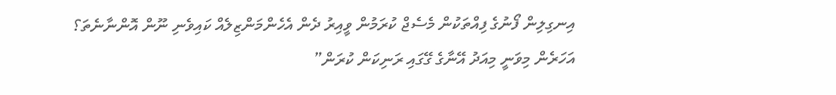އިނގިލިން ފޯނުގެ ފިއްތަކުން މެސެޖް ކުރަމުން ވީއިރު ދެން އެހެންމަންޒިލެއް ކައިވެނި ނޫން އޮންނާނެތަ؟ އަހަރެން މިވަނީ މިއަދު އޭނާގެ ގޭގައި ރަނިކަން ކުރަން”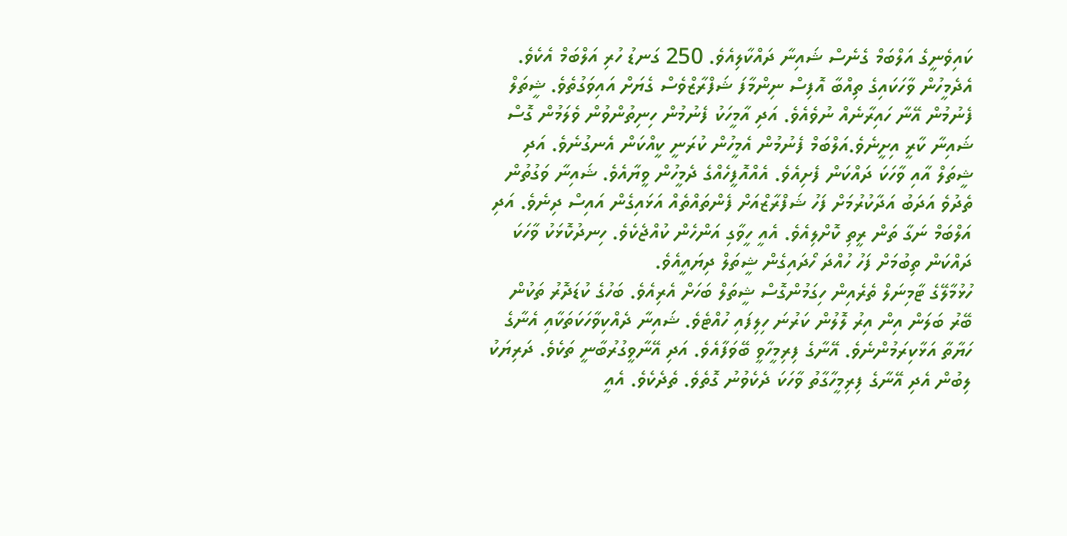ކައިވެނީގެ އަލްބަމް ގެނެސް ޝައިނާ ދައްކާލިއެވެ. 250 ގަނޑު ހުރި އަލްބަމް އެކެވެ.
އެދެމީހުން ވާހަކައިގެ ތިއްބާ އޮފިސް ނިންމާފަ ޝަފްރާޒްވެސް ގެޔަށް އައިވަގުތެވެ. ޝީތަލް ފެނުމުން އޭނާ ހައިރާނެއް ނުވެއެވެ. އަދި އާމީހަކު ފެނުމުން ހިނިތުންވުން ވެލަމުން ގޮސް ޝައިނާ ކާރީ އިށީނެވެ.އަލްބަމް ފެނުމުން އެމީހުން ކުރަނީ ކީއްކަން އެނގުނެވެ. އަދި ޝީތަލް އާއި ވާހަކަ ދައްކަން ފެށިއެވެ. އެއްއޮފީހެއްގެ ދެމީހުން ވީޔާއެވެ. ޝައިނާ ވަގުތުން ތެދުވެ އަދަބު އަދާކުރުމަށް ފަހު ޝަފްރާޒްއަށް ފެންތައްތެއް އަޅައިގެން އައިސް ދިނެވެ. އަދި އަލްބަމް ނަގާ ތަން ރީތި ކޮށްލިއެވެ. އެއީ ހީވާގި އަންހެން ކުއްޖެކެވެ. ހިނދުކޮޅަކު ވާހަކަ ދައްކަން ތިބުމަށް ފަހު ހުއްދަ ހޯދައިގެން ޝީތަލް ދިޔައީއެވެ.
ހުޅުމާލޭގެ ޓާމިނަލް ތެރެއިން ހިގަމުންގޮސް ޝީތަލް ބަހަށް އެރިއެވެ. ބަހުގެ ކުޑަދޮރު ތަކުން ބޭރު ބަލަން އިން އިރު ލޮލުން ކަރުނަ ހިލިފައި ހުއްޓެވެ. ޝައިނާ ދެއްކިވާހަކަތަކާއި އެނާގެ ހަޔާތާ އަޅާކިރަމުންނެވެ. އޭނާގެ ފިރިމީހާވީ ބޭވަފާއެވެ. އަދި އޭނާވީގުރުބާނީ ތަކެވެ. ދަރިޔަކު ލިބުން އެދި އޭނާގެ ފިރިމީހާގާތު ވާހަކަ ދެކެވުނު ގޮތެވެ. ތެދެކެވެ. އެއީ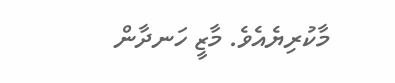މާކުރިޔެއެވެ. މާޒީ ހަނދާން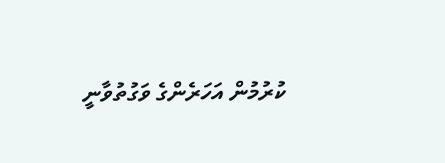ކުރުމުން އަހަރެންގެ ވަގުތުވާނީ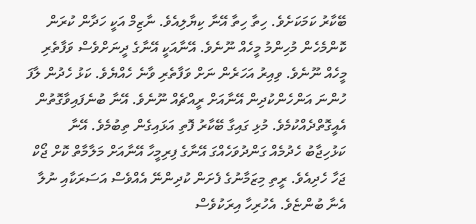ބޭކާރު ކަމަކަށެވެ. ހިތާ ހިތާ އޭނާ ކިޔާލިއެވެ. ނާޒިމް އަކީ ހަދާން ކުރަން ކޮންމެހެން މުހިންމު މީހެއް ނޫނެވެ. އޭނާއަކީ އޭނާގެ ދީނަށްވެސް ވަފާތެރި މީހެއް ނޫނެވެ. ވިއިރު އަހަރެން ނަށް ވަފާތެރި ވާނެ ހެއްޔެވެ. ކަޅު ހެދުން ލާފަ ހުންނަ އަންހެންކުދިން އޭނާއަށް ރީއްޗެއް ނޫނެވެ. އޭނާ ބުނެފައިވާގޮތުން އެއީގޮތްދެއްކުމެވެ. މުޅި ގައިގާ ބޭކާރު ފޮތި އަޅައިގެން ތިބުމެވެ. އޭނާ ކަޅުހިޖާބު ހެދުމެއް ގަންދުވަހެއްގަ އޭނާގެ ފިރިމީހާ އޭނާއަށް މަލާމާތް ކޮށް ޖޯކް ޖަހާ ހެދިއެވެ. ރީތި މިޒަމާނުގެ ފެށަން ކުދިންނޭ އެއްވެސް އަސަރަކާއި ނުލާ އެނާ ބުންޏެވެ. އެހުރިހާ އިރަކުވެސް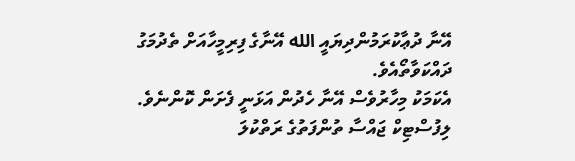އޭނާ ދުޢާކުރަމުންދިޔައީ الله އޭނާގެ ފިރިމީހާއަށް ތެދުމަގު ދައްކަވާތޯއެވެ.
އެކަމަކު މިހާރުވެސް އޭނާ ހެދުން އަޅަނީ ފެށަން ކޮންނެވެ. ލިފުސްޓިކް ޖައްސާ ތުންފަތުގެ ރަތްކުލަ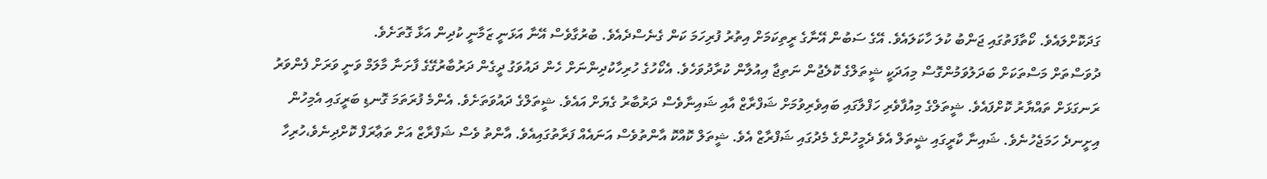ގަދަކޮށްލައެވެ. ކޯތާފަތުގައި ޖަންބު ކުލަ ހާކަލައެވެ. އޭގެ ސަބުން އޭނާގެ ރީތިކަމަށް އިތުރު ފުރިހަމަ ކަން ގެނެސްދެއެވެ. ބުރުގާވެސް އޭނާ އަޅަނީ ޒަމާނީ ކުދިން އަޅާ ގޮތަށެވެ.
ދުވަސްތަށް މަސްތަކަށް ބަދަލުވަމުންގޮސް މިއަދަކީ ޝީތަލްގެ ކޮލެޖުން ނަތިޖާ އިއުލާން ކުރާދުވަހެވެ. އެކޯހުގެ ހުރިހާކުދިންނަށް ހެން ދައުވަގު ދީގެން ދަރުބާރުގޭގެ ފާށަނާ މާލަމް ވަނީ ވަރަށް ފެންވަރު ރަނގަޅަށް ތައްޔާރު ކޮށްފައެވެ. ޝީތަލްގެ މިއުފާވެރި ހަފްލާގައި ބައިވެރިވުމަށް ޝަފްރާޒް އާއި ޝައިނާވެސް ދަރުބާރު ގެޔަށް އައެވެ. ޝީތަލްގެ ދައުވަތަށެވެ. އެންމެ ފުރަތަމަ ގޮނޑި ބަރީގައި އެމިހުން އިށީނދެ ހަމަޖެހުނެވެ. ޝައިނާ ކާރީގައި ޝީތަލް އެވެ ދެމީހުންގެ މެދުގައި ޝަފްރާޒް އެވެ. ޝީތަލް ކޮއްކޮ އާންތުވެސް އަނައެއް ފަރާތުގައިއެވެ. އާންތު ވެސް ޝަފްރާޒް އަށް ތަޢާރަފް ކޮށްދިނެވެ،ހުރިހާ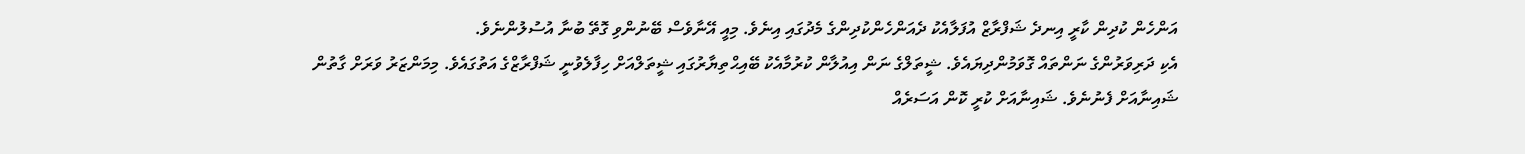އަންހެން ކުދިން ކާރީ އިނދެ ޝަފްރާޒް އުފަލާއެކު ދެއަންހެންކުދިންގެ މެދުގައި އިނެވެ. މިއީ އޭނާވެސް ބޭނުންވި ގޮތޭ ބުނާ އުސުލުންނެވެ.
އެކި ދަރިވަރުންގެ ނަންތައް ގޮވަމުންދިޔައެވެ. ޝީތަލްގެ ނަން އިއުލާން ކުރުމާއެކު ބޭއިޙްތިޔާރުގައި ޝީތަލްއަށް ހިފާލެވުނީ ޝަފްރާޒްގެ އަތުގައެވެ. މިމަންޒަރު ވަރަށް ގާތުން ޝައިނާއަށް ފެނުނެވެ. ޝައިނާއަށް ކުރީ ކޮން އަސަރެއް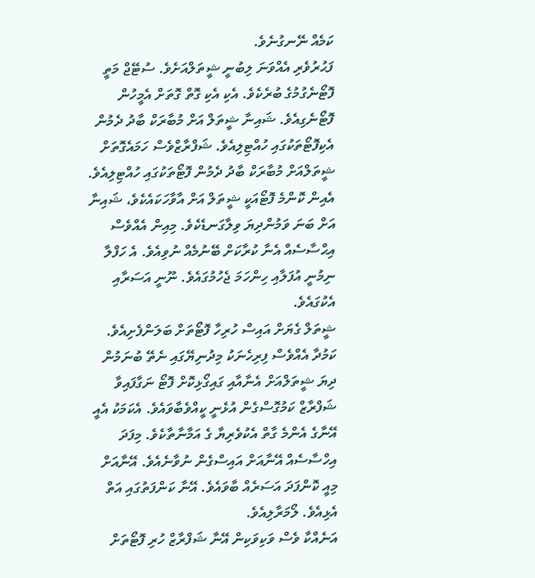ކަމެއް ނޭނގުނެވެ.
ފަޙުރުވެރި އެއްވަނަ ލިބުނީ ޝީތަލްއަށެވެ. ސުޓޭޖް މަތީ ފޮޓޯނެގުމުގެ ބުރެކެވެ. އެކި އެކި ގޮތް ގޮތަށް އެމީހުން ފޮޓޯނެގިއެވެ. ޝައިނާ ޝީތަލް އަށް މުބާރަކް ބާދު ދެމުން އެކިފޮޓޯތަކުގައި ހުއްޓިލިއެވެ. ޝަފްރާޒްވެސް ހަމައެގޮތަށް ޝީތަލްއަށް މުބާރަކް ބާދު ދެމުން ފޮޓޯތަކުގައި ހުއްޓިލިއެވެ. އެއިން ކޮންމެ ފޮޓޯއަކީ ޝީތަލް އަށް އާވާހަކައެކެވެ، ޝައިނާ އަށް ބަނަ ވަމުންދިޔަ ވިލާގަނޑެކެވެ. މިއިން އެއްވެސް އިޙްސާސެއް އެނާ ކުރާކަށް ބޭނުމެއް ނުވިއެވެ. އެ ހަފްލާ ނިމުނީ އުފަލާއި ހިންހަމަ ޖެހުމުގައެވެ. ނޫނީ އަސަރާއި އެކުގައެވެ.
ޝީތަލް ގެޔަށް އައިސް ހުރިހާ ފޮޓޯތަށް ބަލަންފެށިއެވެ. ކަމުދާ އެއްވެސް ފިރިހެނަކު މިދުނިޔޭގައި ނެތޭ ބުނަމުން ދިޔަ ޝީތަލްއަށް އެނާއާއި ގައިގޯޅިކޮށް ފޮޓޯ ނަގާފައިވާ ޝަފްރާޒް ކަމުގޮސްގެން އުޅެނީ ކީއްވެބާވައެވެ. އެކަމަކު އެއީ އޭނާގެ އެންމެ ގާތް އެކުވެރިޔާ ގެ އަމާނާތާކެވެ. މިފަދަ އިހްސާސެއް އޭނާއަށް އައިސްގެން ނުވާނެއެވެ. އޭނާއަށް މިއީ ކޮންފަދަ އަސަރެއް ބާވައެވެ. އޭނާ ކަންފަތުގައި އަތް އެޅިއެވެ. ލޯމަރާލިއެވެ.
އަނެއްކާ ވެސް ވަކިވަކިން އޭނާ ޝަފްރާޒް ހުރި ފޮޓޯތަށް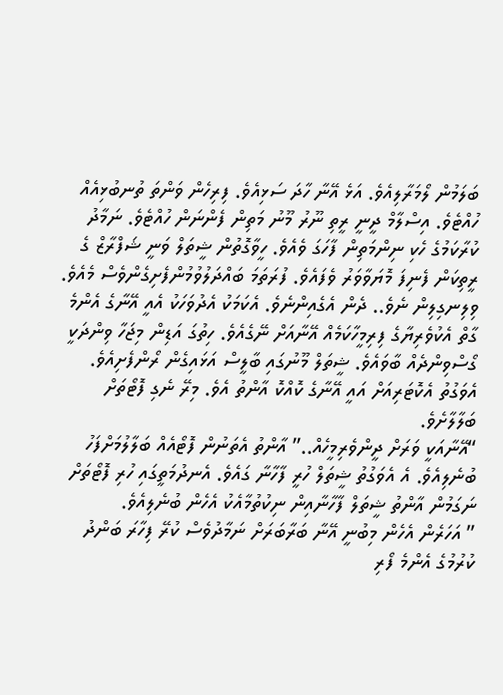ބަލަމުން ލޯމަރާލިއެވެ. އަޅެ އޭނާ ހާދަ ސަޅިއެވެ. ފިރިހެން ވަންތަ ތުނބުޅިއެއް ހުއްޓެވެ. އިސްލާމް ދީނީ ރީތި ނޫރު މޫނު މަތިން ފެންނަން ހުއްޓެވެ. ނަމާދު ކުރާކަމުގެ ހެކި ނިންމަތިން ފާހަގަ ވެއެވެ. ހީވާގޮތުން ޝީތަލް ވަނީ ޝަފްރާޒް ގެ ރީތިކަން ފެނިފަ މޮޔަވާވަރު ވެފައެވެ. ފުރަތަމަ ބައްދަލުވުމުންފެށިގެންވެސް މެއެވެ. ވިލިނގިލިން ނެވެ.. ދެން އެގެއިންނެވެ. އެކަމަކު އެދުވަހަކު އެއީ އޭނާގެ އެންމެ ގާތް އެކުވެރިޔާގެ ފިރިމީހާކަމެއް އޭނާއަށް ނޭގެއެވެ. ހިތުގަ އަޑިން މިޖަހާ ވިންދަކީ ގޯސްވިންދެއް ބާވައެވެ. ޝީތަލް މޫނުގައި ބާލީސް އަޅައިގެން ރޯންފެށިއެވެ.
އެވަގުތު އެކޮޓަރިއަށް އައީ އޭނާގެ ކޮއްކޮ އާންތު އެވެ. މިރޭ ނެގި ފޮޓޯތަށް ބަލާލާށެވެ.
“އޭނާއަކީ ވަރަށް ދީންވެރިމީހެއް..” އާންތު އެތަނުން ފޮޓޯއެއް ބަލާލުމަށްފަހު ބުނެލިއެވެ. އެ އެވަގުތު ޝީތަލް ހުރީ ފާހާނާ ގައެވެ. އެނދުމަތީގައި ހުރި ފޮޓޯތަށް ނަގަމުން އާންތު ޝީތަލް ފާހާނާއިން ނިކުތުމާއެކު އެހެން ބުނެލިއެވެ.
” އަހަރެން އެހެން މިބުނީ އޭނާ ބަރާބަރަށް ނަމާދުވެސް ކުރޭ ފިހާރަ ބަންދު ކުރުމުގެ އެންމެ ފޯރި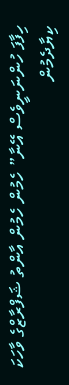ހިފާފަ ހުންނަނީވެސް އޭނާ” ހެމުން ހެމުން އާންތު ޝަފްރާޒްގެ ވާހަކަ ކިޔާދެމުން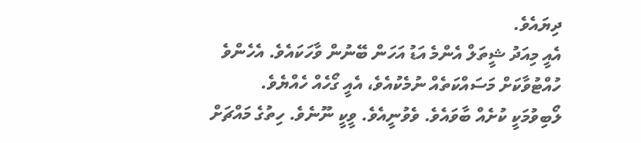ދިޔައެވެ.
އެއީ މިއަދު ޝީތަލް އެންމެ އަޑު އަހަން ބޭނުން ވާހަކައެވެ. އެހެންވެ ހުއްޓުވާކަށް މަސައްކަތެއް ނުމެކުއެވެ، އެއީ ގޯހެއް ހެއްޔެވެ. ލޯބިވުމަކީ ކުށެއް ބާވައެވެ. ވެވުނީއެވެ. ވީކީ ނޫނެވެ. ހިތުގެ މައްޗަށް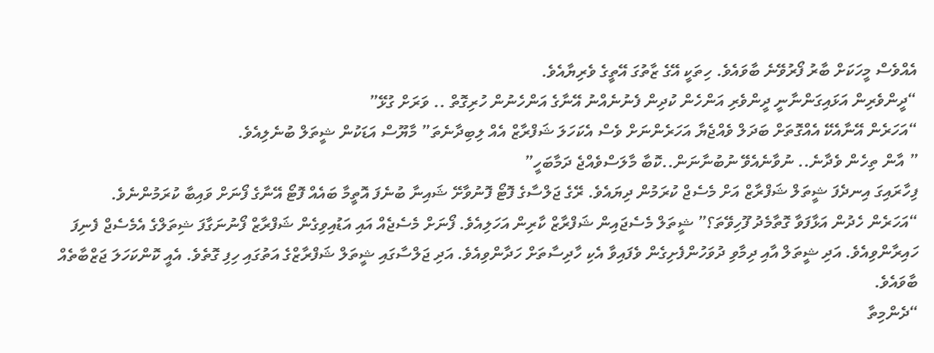އެއްވެސް މީހަކަށް ބާރު ފޯރުވޭނެ ބާވައެވެ. ހިތަކީ އޭގެ ޒާތުގަ އޭތީގެ ވެރިޔާއެވެ.
“ދީންވެރިން އަޅައިގަންނާނީ ދީންވެރި އަންހެން ކުދިން ފެނުނެއްނު އޭނާގެ އަންހެނުން ހުރިގޮތް .. ވަރަށް ގުޅޭ”
“އަހަރެން އޭނާއެކޭ އެއްގޮތަށް ބަދަލް ވެއްޖެޔާ އަހަރެންނަށް ވެސް އެކަހަލަ ޝަފްރާޒް އެއް ލިބިދާނެތަ” މާޔޫސް އަޑަކުން ޝީތަލް ބުނެލިއެވެ.
” އާން ތިހެން ވެދާނެ.. ނުވާނެއެވޭ ނުބުނާނަން..ކޮބާ މާލަސްވެއްޖެ ދަމާބަހީ”
ފިހާރައިގަ އިނދެފަ ޝީތަލް ޝަފްރާޒް އަށް މެސެޖް ކުރަމުން ދިޔައެވެ. ރޭގެ ޖަލްސާގެ ފޮޓޯ ފޮނުވާށޭ ޝައިނާ ބުނެފަ އޮތީމާ ބައެއް ފޮޓޯ އޭނާގެ ފޯނަށް ވައިބާ ކުރަމުންނެވެ.
“އަހަރެން ހެދުން އަޅާފަވާ ގޮތާމެދު ފޫހިވޭތަ؟” ޝީތަލް މެސެޖައިން ޝަފްރާޒް ކާރިން އަހަލިއެވެ. ފޯނަށް މެސެޖެއް އައި އަޑުއިވިގެން ޝަފްރާޒް ފޯނުނަގާފަ ޝިތަލްގެ އެމެސެޖް ފެނިފަ ހައިރާންވިއެވެ. އަދި ޝީތަލް އާއި ދިމާވި ދުވަހުންފެށިގެން ވެފައިވާ އެކި ހާދިސާތަށް ހަދާންވިއެވެ. އަދި ޖަލްސާގައި ޝީތަލް ޝަފްރާޒްގެ އަތުގައި ހިފި ގޮތެވެ. އެއީ ކޮންކަހަލަ ޖަޒްބާތެއް ބާވައެވެ.
“ދެންމިތާ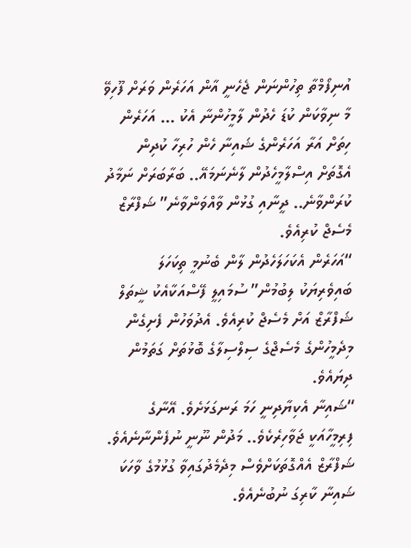އުނިފޯމްތާ ތިހުންނަން ޖެހެނީ އާން އަހަރެން ވަރަށް ފޫހިވޭ މާ ނިވާކަން ކުޑަ ހެދުން ލާމީހުންނާ އެކު … އަހަރެން ހިތަށް އަރާ އަހަރެންގެ ޝައިނާ ހެން ހުރިހާ ކުދިން އެގޮތަށް އިސްލާމީހެދުން ލާނެނަމައޭ.. ބަރާބަރަށް ނަމާދު ކުރަންވާނެ.. ދީނާއި ގުޅުން ވާއްވަންވާނެ” ޝަފްރާޒް މެސެޖް ކުރިއެވެ.
“އަހަރެން އެކަހަލަހެދުން ލާން ބެނުމީ ތިކަހަލަ ބައިވެރިޔަކު ލިބުމުން” ސުމައިލީ ފޭސްއަކާއެކު ޝީތަލް ޝަފްރާޒް އަށް މެސެޖް ކުރިއެވެ. އެދުވަހުން ފެށިގެން މިދެމީހުންގެ މެސެޖްގެ ސިލްސިލާގެ ބޮޅުތަށް ގަތަމުން ދިޔައެވެ.
“ޝައިނާ އެކިޔާދިނީ ހަމަ ރަނގަޅަށެވެ. އޭނާގެ ފިރިމީހާއަކީ ޖަވާހިރެކެވެ.. މަދުން ނޫނީ ނުފެންނާނެއެވެ.
ޝަފްރާޒް އެއްގޮތަކަށްވެސް މިދެމެދުގައިވާ ގުޅުމުގެ ވާހަކަ ޝައިނާ ކާރިގަ ނުބުނެއެވެ.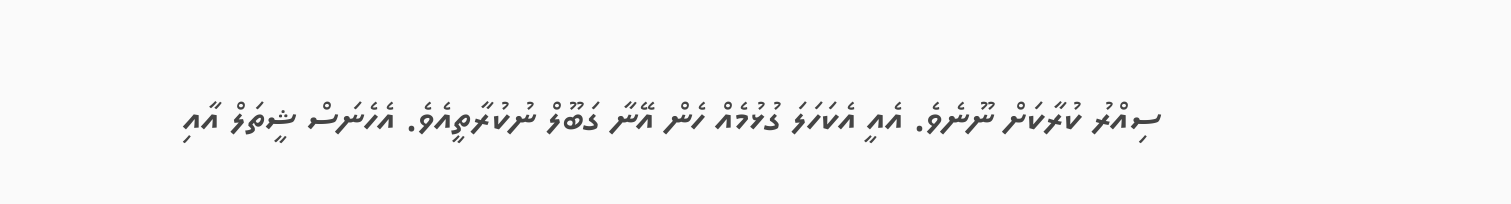ސިއްރު ކުރާކަށް ނޫނެވެ. އެއީ އެކަހަލަ ގުޅުމެއް ހެން އޭނާ ގަބޫލް ނުކުރާތީއެވެ. އެހެނަސް ޝީތަލް އާއި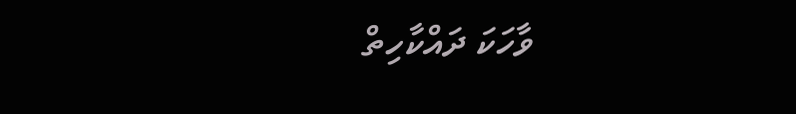ވާހަކަ ދައްކާހިތް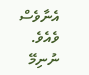އެނާވެސް ވެއެވެ.
ނުނިމޭ